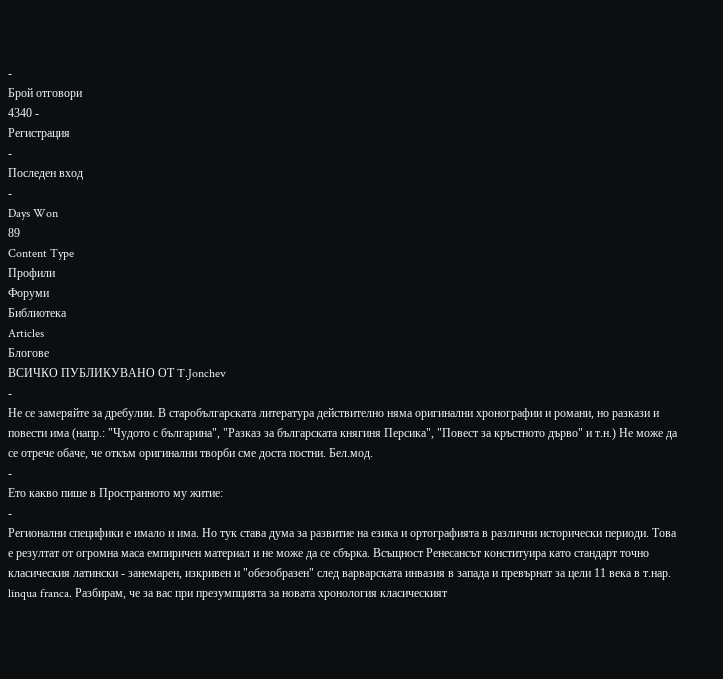-
Брой отговори
4340 -
Регистрация
-
Последен вход
-
Days Won
89
Content Type
Профили
Форуми
Библиотека
Articles
Блогове
ВСИЧКО ПУБЛИКУВАНО ОТ T.Jonchev
-
Не се замеряйте за дребулии. В старобългарската литература действително няма оригинални хронографии и романи, но разкази и повести има (напр.: "Чудото с българина", "Разказ за българската княгиня Персика", "Повест за кръстното дърво" и т.н.) Не може да се отрече обаче, че откъм оригинални творби сме доста постни. Бел.мод.
-
Ето какво пише в Пространното му житие:
-
Регионални специфики е имало и има. Но тук става дума за развитие на езика и ортографията в различни исторически периоди. Това е резултат от огромна маса емпиричен материал и не може да се сбърка. Всъщност Ренесансът конституира като стандарт точно класическия латински - занемарен, изкривен и "обезобразен" след варварската инвазия в запада и превърнат за цели 11 века в т.нар. linqua franca. Разбирам, че за вас при презумпцията за новата хронология класическият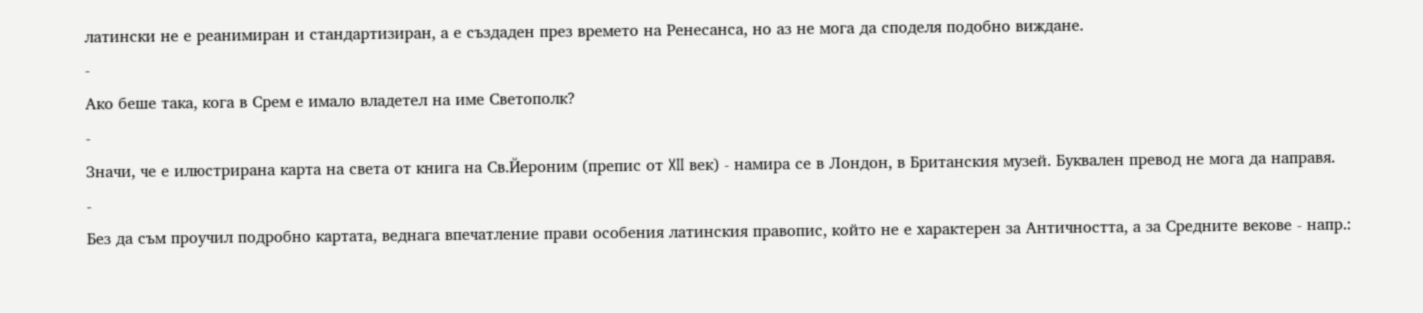латински не е реанимиран и стандартизиран, а е създаден през времето на Ренесанса, но аз не мога да споделя подобно виждане.
-
Ако беше така, кога в Срем е имало владетел на име Светополк?
-
Значи, че е илюстрирана карта на света от книга на Св.Йероним (препис от XII век) - намира се в Лондон, в Британския музей. Буквален превод не мога да направя.
-
Без да съм проучил подробно картата, веднага впечатление прави особения латинския правопис, който не е характерен за Античността, а за Средните векове - напр.: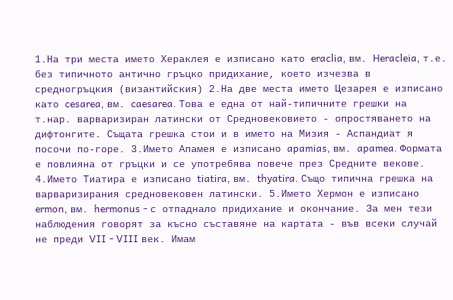1.На три места името Хераклея е изписано като eraclia, вм. Heracleia, т.е. без типичното антично гръцко придихание, което изчезва в средногръцкия (византийския) 2.На две места името Цезарея е изписано като cesarea, вм. caesarea. Това е една от най-типичните грешки на т.нар. варваризиран латински от Средновековието - опростяването на дифтонгите. Същата грешка стои и в името на Мизия - Аспандиат я посочи по-горе. 3.Името Апамея е изписано apamias, вм. apamea. Формата е повлияна от гръцки и се употребява повече през Средните векове. 4.Името Тиатира е изписано tiatira, вм. thyatira. Също типична грешка на варваризирания средновековен латински. 5.Името Хермон е изписано ermon, вм. hermonus - с отпаднало придихание и окончание. За мен тези наблюдения говорят за късно съставяне на картата - във всеки случай не преди VII - VIII век. Имам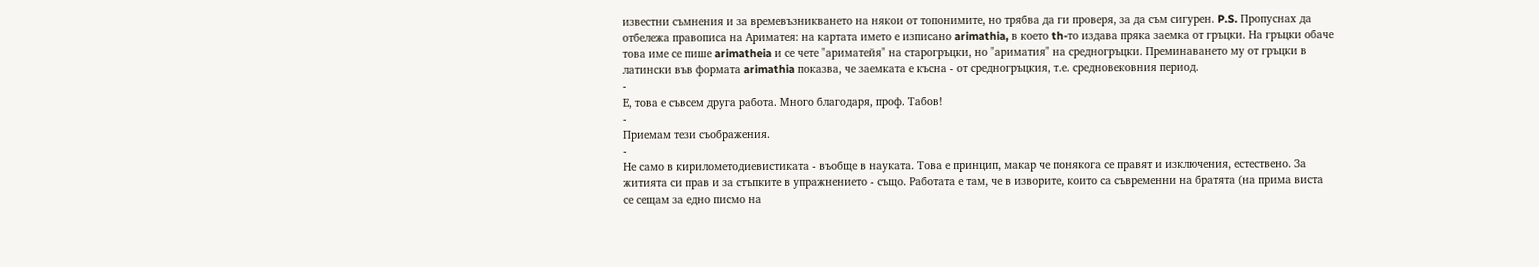известни съмнения и за времевъзникването на някои от топонимите, но трябва да ги проверя, за да съм сигурен. P.S. Пропуснах да отбележа правописа на Ариматея: на картата името е изписано arimathia, в което th-то издава пряка заемка от гръцки. На гръцки обаче това име се пише arimatheia и се чете "ариматейя" на старогръцки, но "ариматия" на средногръцки. Преминаването му от гръцки в латински във формата arimathia показва, че заемката е късна - от средногръцкия, т.е. средновековния период.
-
Е, това е съвсем друга работа. Много благодаря, проф. Табов!
-
Приемам тези съображения.
-
Не само в кирилометодиевистиката - въобще в науката. Това е принцип, макар че понякога се правят и изключения, естествено. За житията си прав и за стъпките в упражнението - също. Работата е там, че в изворите, които са съвременни на братята (на прима виста се сещам за едно писмо на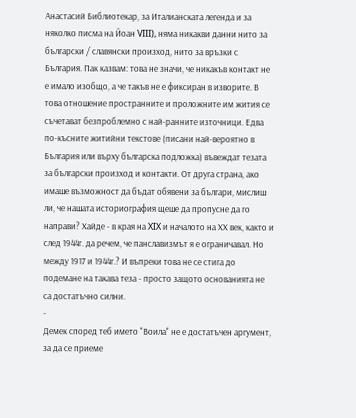Анастасий Библиотекар, за Италианската легенда и за няколко писма на Йоан VIII), няма никакви данни нито за български / славянски произход, нито за връзки с България. Пак казвам: това не значи, че никакъв контакт не е имало изобщо, а че такъв не е фиксиран в изворите. В това отношение пространните и проложните им жития се съчетават безпроблемно с най-ранните източници. Едва по-късните житийни текстове (писани най-вероятно в България или върху българска подложка) въвеждат тезата за български произход и контакти. От друга страна, ако имаше възможност да бъдат обявени за българи, мислиш ли, че нашата историография щеше да пропусне да го направи? Хайде - в края на XIX и началото на ХХ век, както и след 1944г. да речем, че панславизмът я е ограничавал. Но между 1917 и 1944г.? И въпреки това не се стига до подемане на такава теза - просто защото основанията не са достатъчно силни.
-
Демек според теб името "Воила" не е достатъчен аргумент, за да се приеме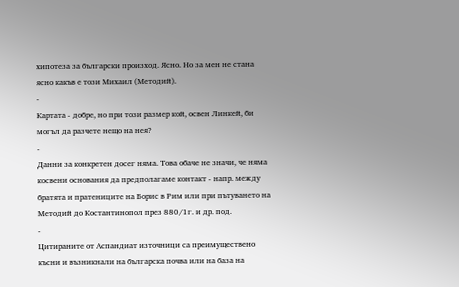хипотеза за български произход. Ясно. Но за мен не стана ясно какъв е този Михаил (Методий).
-
Картата - добре, но при този размер кой, освен Линкей, би могъл да разчете нещо на нея?
-
Данни за конкретен досег няма. Това обаче не значи, че няма косвени основания да предполагаме контакт - напр. между братята и пратениците на Борис в Рим или при пътуването на Методий до Костантинопол през 880/1г. и др. под.
-
Цитираните от Аспандиат източници са преимуществено късни и възникнали на българска почва или на база на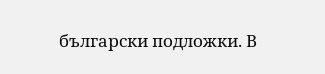български подложки. В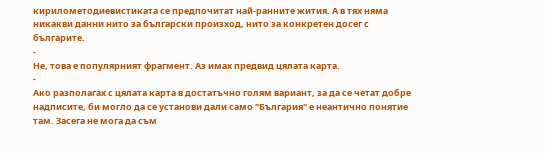кирилометодиевистиката се предпочитат най-ранните жития. А в тях няма никакви данни нито за български произход, нито за конкретен досег с българите.
-
Не, това е популярният фрагмент. Аз имах предвид цялата карта.
-
Ако разполагах с цялата карта в достатъчно голям вариант, за да се четат добре надписите, би могло да се установи дали само "България" е неантично понятие там. Засега не мога да съм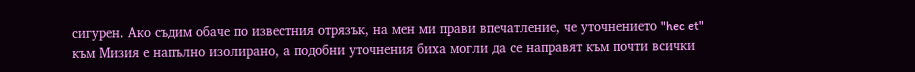сигурен. Ако съдим обаче по известния отрязък, на мен ми прави впечатление, че уточнението "hec et" към Мизия е напълно изолирано, а подобни уточнения биха могли да се направят към почти всички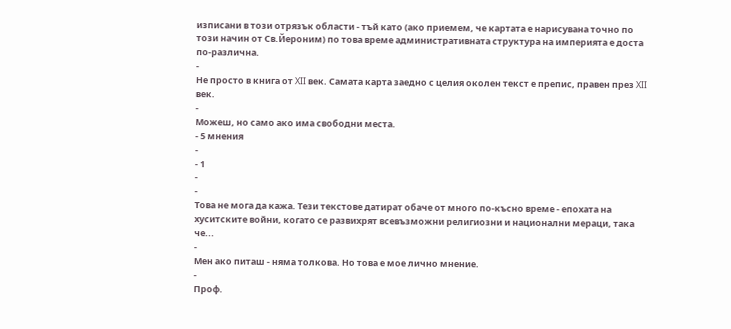изписани в този отрязък области - тъй като (ако приемем, че картата е нарисувана точно по този начин от Св.Йероним) по това време административната структура на империята е доста по-различна.
-
Не просто в книга от XII век. Самата карта заедно с целия околен текст е препис, правен през XII век.
-
Можеш, но само ако има свободни места.
- 5 мнения
-
- 1
-
-
Това не мога да кажа. Тези текстове датират обаче от много по-късно време - епохата на хуситските войни, когато се развихрят всевъзможни религиозни и национални мераци, така че...
-
Мен ако питаш - няма толкова. Но това е мое лично мнение.
-
Проф.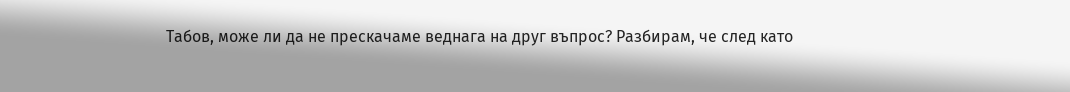Табов, може ли да не прескачаме веднага на друг въпрос? Разбирам, че след като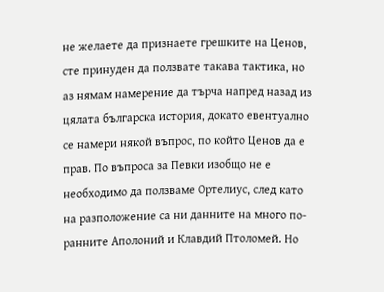не желаете да признаете грешките на Ценов, сте принуден да ползвате такава тактика, но аз нямам намерение да търча напред назад из цялата българска история, докато евентуално се намери някой въпрос, по който Ценов да е прав. По въпроса за Певки изобщо не е необходимо да ползваме Ортелиус, след като на разположение са ни данните на много по-ранните Аполоний и Клавдий Птоломей. Но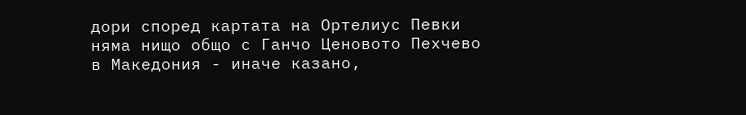дори според картата на Ортелиус Певки няма нищо общо с Ганчо Ценовото Пехчево в Македония - иначе казано,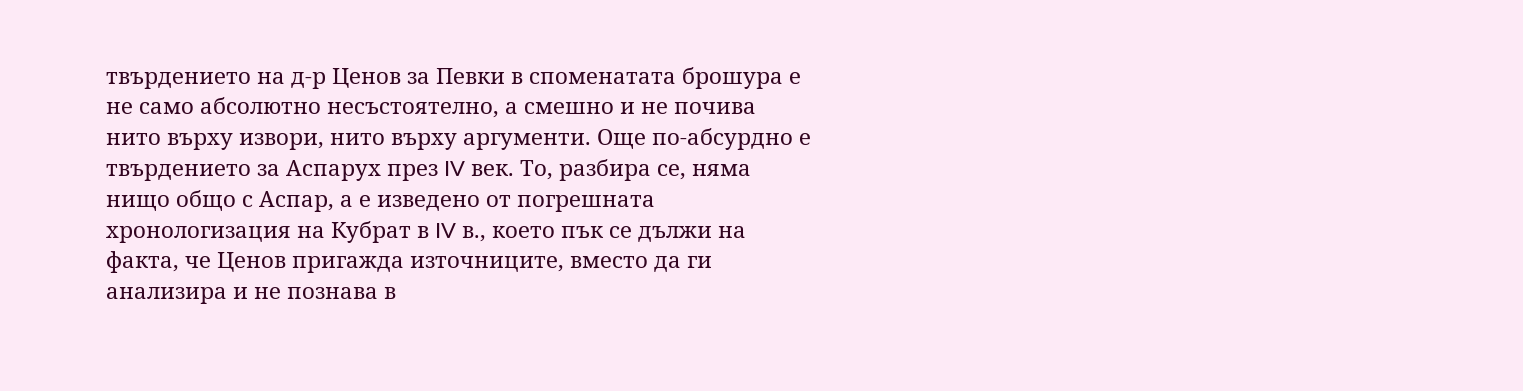твърдението на д-р Ценов за Певки в споменатата брошура е не само абсолютно несъстоятелно, а смешно и не почива нито върху извори, нито върху аргументи. Още по-абсурдно е твърдението за Аспарух през IV век. То, разбира се, няма нищо общо с Аспар, а е изведено от погрешната хронологизация на Кубрат в IV в., което пък се дължи на факта, че Ценов пригажда източниците, вместо да ги анализира и не познава в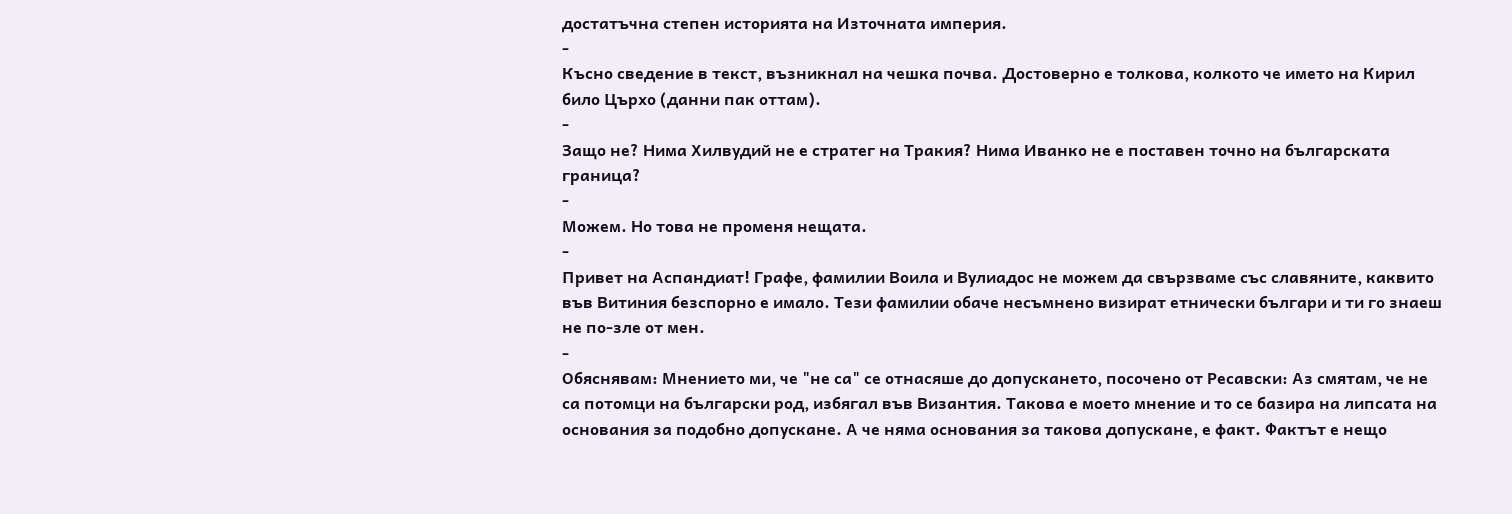достатъчна степен историята на Източната империя.
-
Късно сведение в текст, възникнал на чешка почва. Достоверно е толкова, колкото че името на Кирил било Църхо (данни пак оттам).
-
Защо не? Нима Хилвудий не е стратег на Тракия? Нима Иванко не е поставен точно на българската граница?
-
Можем. Но това не променя нещата.
-
Привет на Аспандиат! Графе, фамилии Воила и Вулиадос не можем да свързваме със славяните, каквито във Витиния безспорно е имало. Тези фамилии обаче несъмнено визират етнически българи и ти го знаеш не по-зле от мен.
-
Обяснявам: Мнението ми, че "не са" се отнасяше до допускането, посочено от Ресавски: Аз смятам, че не са потомци на български род, избягал във Византия. Такова е моето мнение и то се базира на липсата на основания за подобно допускане. А че няма основания за такова допускане, е факт. Фактът е нещо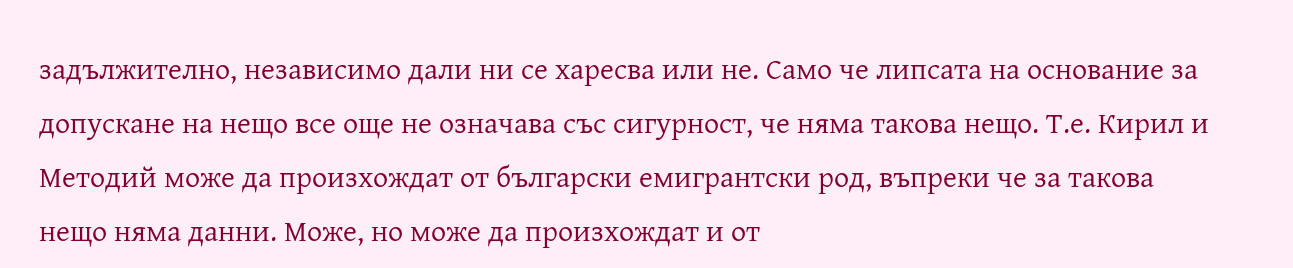задължително, независимо дали ни се харесва или не. Само че липсата на основание за допускане на нещо все още не означава със сигурност, че няма такова нещо. Т.е. Кирил и Методий може да произхождат от български емигрантски род, въпреки че за такова нещо няма данни. Може, но може да произхождат и от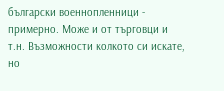български военнопленници - примерно. Може и от търговци и т.н. Възможности колкото си искате, но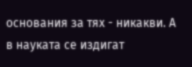основания за тях - никакви. А в науката се издигат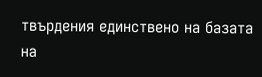твърдения единствено на базата на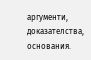аргументи, доказателства, основания.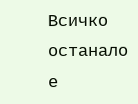Всичко останало е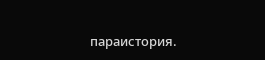параистория.